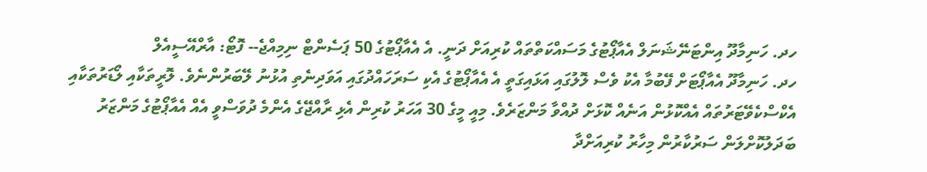ހދ. ހަނިމާދޫ އިންޓަނޭޝަނަލް އެއާޕޯޓުގެ މަސައްކަތްތައް ކުރިއަށް ދަނީ. އެ އެއާޕޯޓުގެ 50 ޕަސެންޓް ނިމިއްޖެ-- ފޮޓޯ: އާރްއޭސީއެލް
ހދ. ހަނިމާދޫ އެއާޕޯޓަށް ފޭބުމާ އެކު ވެސް ލޮލުގައި އަޅައިގަތީ އެ އެއާޕޯޓުގެ އެކި ސަރަހައްދުގައި އަވަދިނެތި އުޅުނު ލޭބަރުންނެވެ. ލޮރީތަކާއި ލޯޑަރުތަކާއި އެކްސްކެވޭޓަރުތައް އެއްކޮޅުން އަނެއް ކޮޅަށް ދުއްވާ މަންޒަރެވެ. މިއީ މީގެ 30 އަހަރު ކުރިން އެޅި ރާއްޖޭގެ އެންމެ ދުވަސްވީ އެއް އެއާޕޯޓުގެ މަންޒަރު ބަދަލުކޮށްލަން ސަރުކާރުން މިހާރު ކުރިއަށްދާ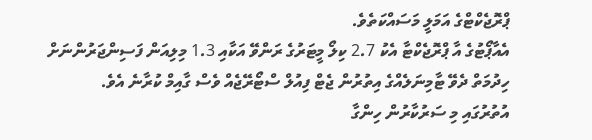ޕްރޮޖެކްޓްގެ އަމަލީ މަސައްކަތެވެ.
އެއާޕޯޓުގެ އާ ޕްރޮޖެކްޓާ އެކު 2.7 ކިލޯ މީޓަރުގެ ރަންވޭ އަކާއި 1.3 މިލިއަން ފަސިންޖަރުންނަށް ހިދުމަތް ދެވޭ ޓާމިނަލެއްގެ އިތުރުން ޖެޓް ފިއުލް ސްޓޯރޭޖެއް ވެސް ގާއިމް ކުރާނެ އެވެ.
އުތުރުގައި މި ސަރުކާރުން ހިންގާ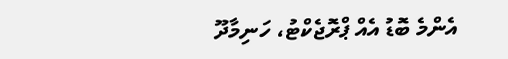އެންމެ ބޮޑު އެއް ޕްރޮޖެކްޓު، ހަނިމާދޫ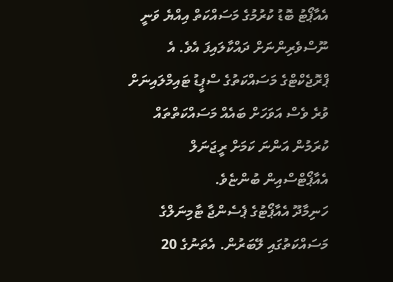އެއާޕޯޓު ބޮޑު ކުރުމުގެ މަސައްކަތް އިއްޔެ ވަނީ ނޫސްވެރިންނަށް ދައްކާލައިފަ އެވެ. އެ ޕްރޮޖެކްޓްގެ މަސައްކަތުގެ ސްޕީޑު ޓައިމްލައިނަށް ވުރެ ވެސް އަވަހަށް ބައެއް މަސައްކަތްތައް ކުރަމުން އަންނަ ކަމަށް ރީޖަނަލް އެއާޕޯޓްސްއިން ބުންޏެވެ.
ހަނިމާދޫ އެއާޕޯޓުގެ ޕެސެންޖާ ޓާމިނަލްގެ މަސައްކަތުގައި ލޭބަރުން. އެތަނުގެ 20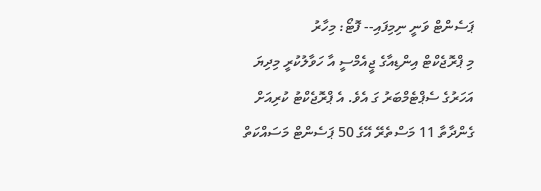ޕަސެންޓް ވަނީ ނިމިފައި-- ފޮޓޯ: މިހާރު
މި ޕްރޮޖެކްޓް އިންޑިއާގެ ޖީއެމްސީ އާ ހަވާލުކުރީ މިދިޔަ އަހަރުގެ ސެޕްޓެމްބަރު ގަ އެވެ. އެ ޕްރޮޖެކްޓު ކުރިއަށް ގެންދާތާ 11 މަސްތެރޭ އޭގެ 50 ޕަސެންޓް މަސައްކަތް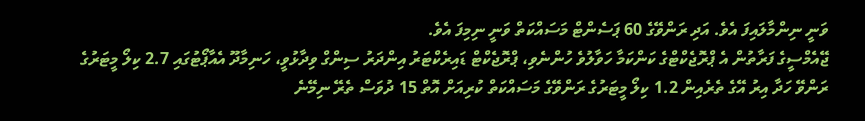ވަނީ ނިންމާލައިފަ އެވެ. އަދި ރަންވޭގެ 60 ޕަސެންޓް މަސައްކަތް ވަނީ ނިމިފަ އެވެ.
ޖޭއެމްސީގެ ފަރާތުން އެ ޕްރޮޖެކްޓްގެ ކަންކަމާ ހަވާލުވެ ހުންނެވި، ޕްރޮޖެކްޓް ޑައިރެކްޓަރު އިންދަރު ސިންގް ވިދާޅުވީ، ހަނިމާދޫ އެއާޕޯޓުގައި 2.7 ކިލޯ މީޓަރުގެ ރަންވޭ ހަދާ އިރު އޭގެ ތެރެއިން 1.2 ކިލޯ މީޓަރުގެ ރަންވޭގެ މަސައްކަތް ކުރިއަށް އޮތް 15 ދުވަސް ތެރޭ ނިމޭނެ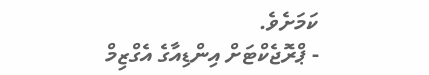ކަމަށެވެ.
- ޕްރޮޖެކްޓަށް އިންޑިއާގެ އެގްޒިމް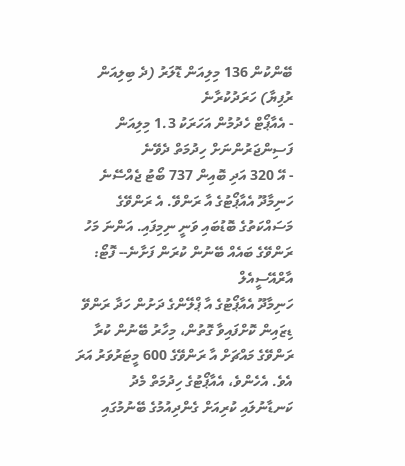ބޭންކުން 136 މިލިއަން ޑޮލަރު (ދެ ބިލިއަން ރުފިޔާ) ހަރަދުކުރާނެ
- އެއާޕޯޓް ހެދުމުން އަހަރަކު 1.3 މިލިއަން ފަސިންޖަރުންނަށް ހިދުމަތް ދެވޭނެ
- އޭ 320 އަދި ބޮއިން 737 ބޯޓު ޖެއްސޭނެ
ހަނިމާދޫ އެއާޕޯޓުގެ އާ ރަންވޭ. އެ ރަންވޭގެ މަސައްކަތުގެ ބޮޑުބައި ވަނީ ނިމިފައި. އަންނަ މަހު ރަންވޭގެ ބައެއް ބޭނުން ކުރަން ފަށާނެ-- ފޮޓޯ: އާރްއޭސީއެލް
ހަނިމާދޫ އެއާޕޯޓުގެ އާ ޕްލޭންގެ ދަށުން ހަދާ ރަންވޭ ޑިޒައިން ކޮށްފައިވާ ގޮތުން، މިހާރު ބޭނުން ކުރާ ރަންވޭގެ މައްޗަށް އާ ރަންވޭގެ 600 މީޓަރުވަރު އަރަ އެވެ. އެހެންވެ، އެއާޕޯޓުގެ ހިދުމަތް މެދު ކަނޑާނުލައި ކުރިއަށް ގެންދިއުމުގެ ބޭނުމުގައި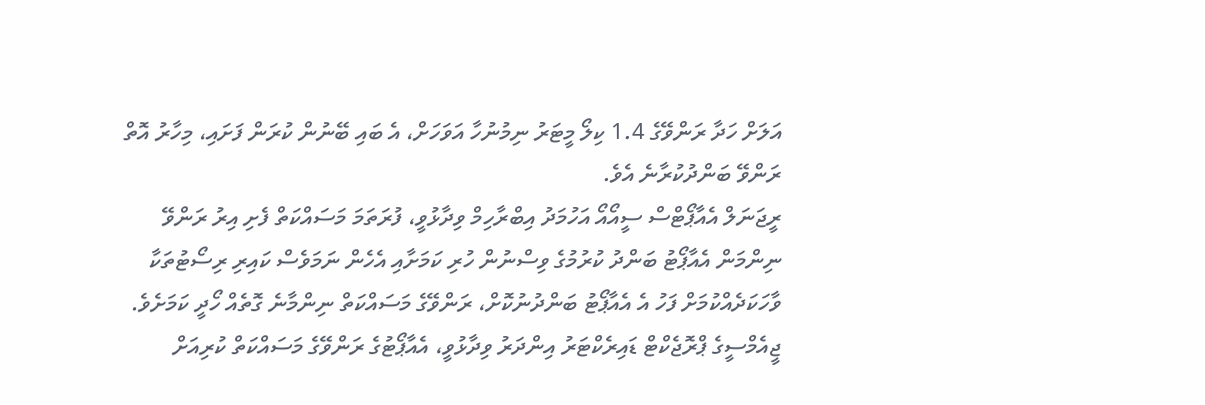އަލަށް ހަދާ ރަންވޭގެ 1.4 ކިލޯ މީޓަރު ނިމުނުހާ އަވަހަށް، އެ ބައި ބޭނުން ކުރަން ފަށައި، މިހާރު އޮތް ރަންވޭ ބަންދުކުރާނެ އެވެ.
ރީޖަނަލް އެއާޕޯޓްސް ސީއޯއޯ އަހުމަދު އިބްރާހިމް ވިދާޅުވީ، ފުރަތަމަ މަސައްކަތް ފެށި އިރު ރަންވޭ ނިންމަން އެއާޕޯޓު ބަންދު ކުރުމުގެ ވިސްނުން ހުރި ކަމަށާއި އެހެން ނަމަވެސް ކައިރި ރިސޯޓުތަކާ ވާހަކަދެއްކުމަށް ފަހު އެ އެއާޕޯޓު ބަންދުނުކޮށް، ރަންވޭގެ މަސައްކަތް ނިންމާނެ ގޮތެއް ހޯދީ ކަމަށެވެ.
ޖީއެމްސީގެ ޕްރޮޖެކްޓް ޑައިރެކްޓަރު އިންދަރު ވިދާޅުވީ، އެއާޕޯޓުގެ ރަންވޭގެ މަސައްކަތް ކުރިއަށް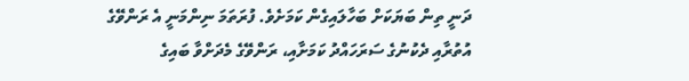ދަނީ ތިން ބަޔަކަށް ބަހާލައިގެން ކަމަށެވެ. ފުރަތަމަ ނިންމަނީ އެ ރަންވޭގެ އުތުރާއި ދެކުނުގެ ސަރަހައްދު ކަމަށާއި، ރަންވޭގެ މެދަށްވާ ބައިގެ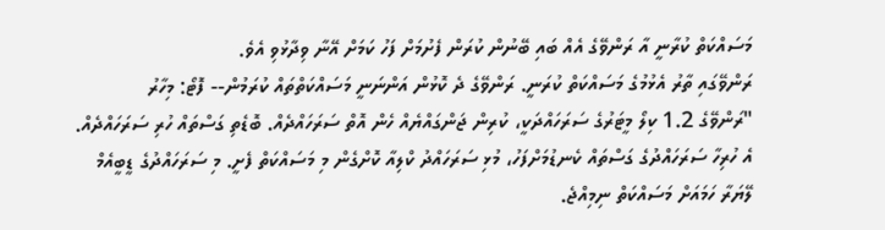މަސައްކަތް ކުރާނީ އާ ރަންވޭގެ އެއް ބައި ބޭނުން ކުރަން ފެށުމަށް ފަހު ކަމަށް އޭނާ ވިދާޅުވި އެވެ.
ރަންވޭގައި ތާރު އެޅުމުގެ މަސައްކަތް ކުރަނީ. ރަންވޭގެ ދެ ކޮޅުން އަންނަނީ މަސައްކަތްތައް ކުރަމުން-- ފޮޓޯ: މިހާރު
"ރަންވޭގެ 1.2 ކިލޯ މީޓަރުގެ ސަރަހައްދަކީ، ކުރިން ޖަންގައްޔެއް ހެން އޮތް ސަރަހައްދެއް. ބޮޑެތި ގަސްތައް ހުރި ސަރަހައްދެއް. އެ ހުރިހާ ސަރަހައްދުގެ ގަސްތައް ކެނޑުމަށްފަހު، މުޅި ސަރަހައްދު ކްލިއާ ކޮށްގެން މި މަސައްކަތް ފެށީ. މި ސަރަހައްދުގެ ޑީބީއެމް ލޭޔަރާ ހަމައަށް މަސައްކަތް ނިމިއްޖެ.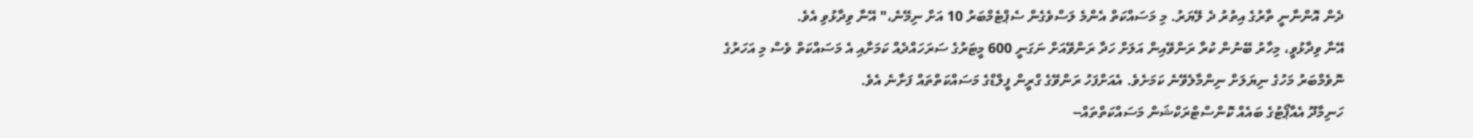ދެން އޮންނާނީ ތާރުގެ އިތުރު ދެ ލޭޔަރު. މި މަސައްކަތް އެންމެ ލަސްވެގެން ސެޕްޓެމްބަރު 10 އަށް ނިމޭނެ،" އޭނާ ވިދާޅުވި އެވެ.
އޭނާ ވިދާޅުވީ، މިހާރު ބޭނުން ކުރާ ރަންވޭއިން އަލަށް ހަދާ ރަންވޭއަށް ނަގަނީ 600 މީޓަރުގެ ސަރަހައްދެއް ކަމަށާއި އެ މަސައްކަތް ވެސް މި އަހަރުގެ ނޮވެމްބަރު މަހުގެ ނިޔަލަށް ނިންމާލެވޭނެ ކަމަށެވެ. އެއަށްފަހު ރަންވޭގެ ގްރީން ފީލްޑްގެ މަސައްކަތްތައް ފަށާނެ އެވެ.
ހަނިމާދޫ އެއާޕޯޓުގެ ބައެއް ކޮންސްޓްރަކްޝަން މަސައްކަތްތައް--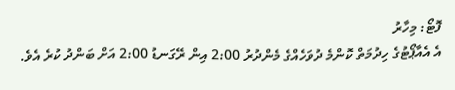ފޮޓޯ: މިހާރު
އެ އެއާޕޯޓުގެ ހިދުމަތް ކޮންމެ ދުވަހެއްގެ މެންދުރު 2:00 އިން ރޭގަނޑު 2:00 އަށް ބަންދު ކުރެ އެވެ.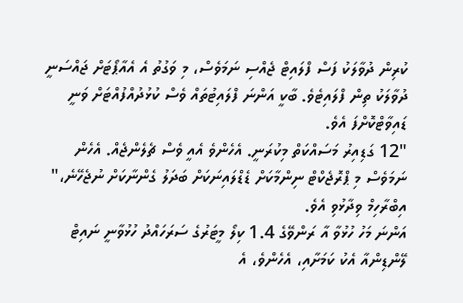ކުރިން ދުވާލަކު ފަސް ފްލައިޓް ޖެއްސި ނަމަވެސް، މި ވަގުތު އެ އެއާޕޯޓަށް ޖައްސަނީ ދުވާލަކު ތިން ފްލައިޓެވެ. ބާކީ އަންނަ ފްލައިޓުތައް ވެސް ކުޅުދުއްފުއްޓަށް ވަނީ ޑައިވާޓްކޮށްފަ އެވެ.
"12 ގަޑިއިރު މަސައްކަތް މިކުރަނީ. އެހެންވެ އެއީ ވެސް ޗެލެންޖެއް. އެހެން ނަމަވެސް މި ޕްރޮޖެކްޓް ނިންމާކަށް ޑެޑްލައިނަކަށް ބަދަލު ގެންނާކަށް ނުޖެހޭނެ،" އިބްރާހިމް ވިދާޅުވި އެވެ.
އަންނަ މަހު ހުޅުވާ އާ ރަންވޭގެ 1.4 ކިލޯ މީޓަރުގެ ސަރަހައްދު ހުޅުވާނީ ނައިޓް ލޭންޑިންއާ އެކު ކަމަށާއި، އެހެންވެ، އެ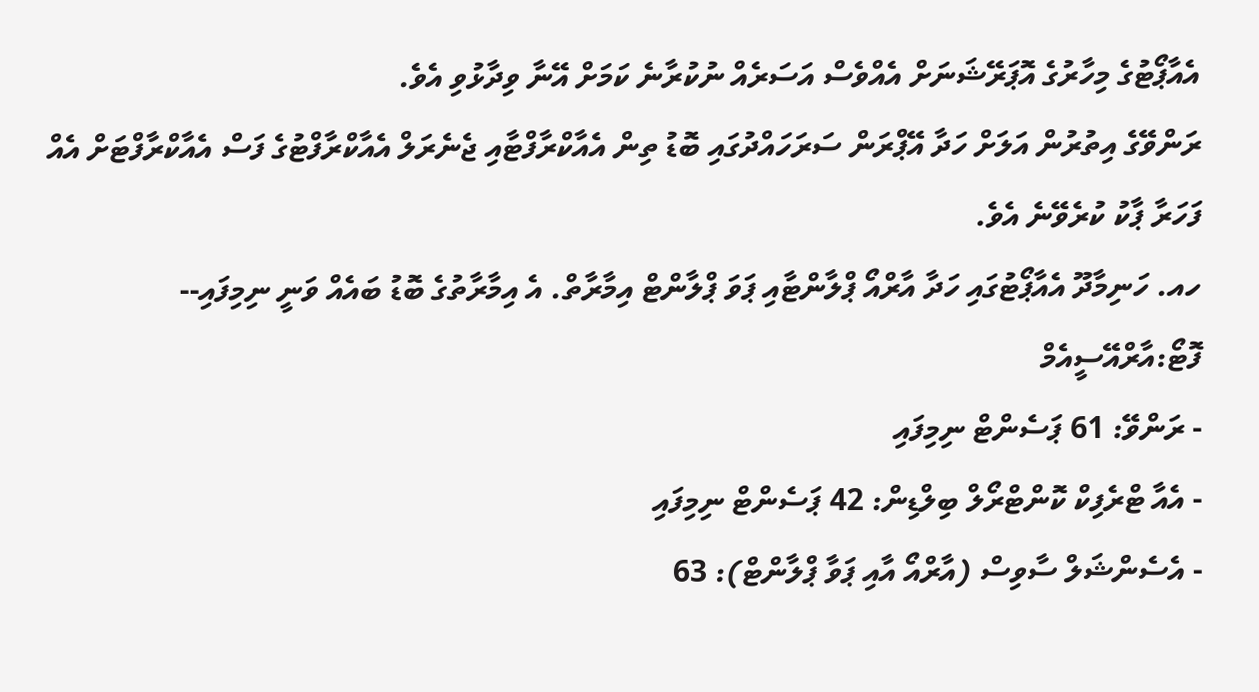އެއާޕޯޓުގެ މިހާރުގެ އޮޕަރޭޝަނަށް އެއްވެސް އަސަރެއް ނުކުރާނެ ކަމަށް އޭނާ ވިދާޅުވި އެވެ.
ރަންވޭގެ އިތުރުން އަލަށް ހަދާ އޭޕްރަން ސަރަހައްދުގައި ބޮޑު ތިން އެއާކްރާފްޓާއި ޖެނެރަލް އެއާކްރާފްޓުގެ ފަސް އެއާކްރާފްޓަށް އެއް ފަހަރާ ޕާކު ކުރެވޭނެ އެވެ.
ހއ. ހަނިމާދޫ އެއާޕޯޓުގައި ހަދާ އާރްއޯ ޕްލާންޓާއި ޕަވަ ޕްލާންޓް އިމާރާތް. އެ އިމާރާތުގެ ބޮޑު ބައެއް ވަނީ ނިމިފައި-- ފޮޓޯ:އާރްއޭސީއެމް
- ރަންވޭ: 61 ޕަސެންޓް ނިމިފައި
- އެއާ ޓްރެފިކް ކޮންޓްރޯލް ބިލްޑިން: 42 ޕަސެންޓް ނިމިފައި
- އެސެންޝަލް ސާވިސް (އާރްއޯ އާއި ޕަވާ ޕްލާންޓް): 63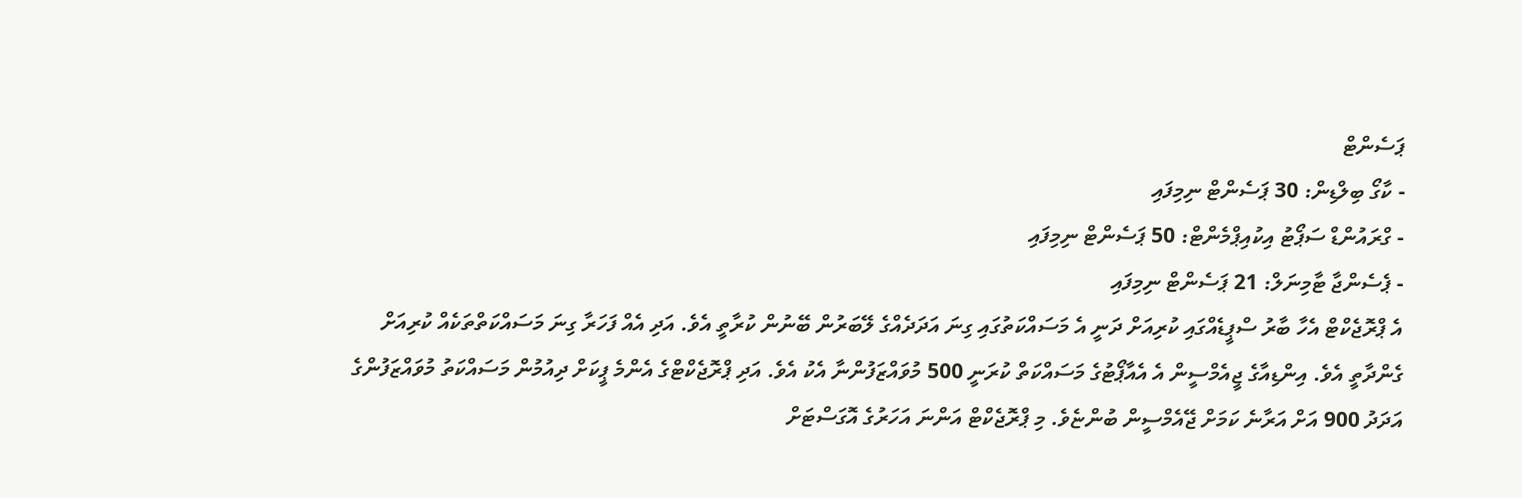ޕަސެންޓް
- ކާގޯ ބިލްޑިން: 30 ޕަސެންޓް ނިމިފައި
- ގްރައުންޑް ސަޕޯޓު އިކުއިޕްމެންޓް: 50 ޕަސެންޓް ނިމިފައި
- ޕެސެންޖާ ޓާމިނަލް: 21 ޕަސެންޓް ނިމިފައި
އެ ޕްރޮޖެކްޓް އެހާ ބާރު ސްޕީޑެއްގައި ކުރިއަށް ދަނީ އެ މަސައްކަތުގައި ގިނަ އަދަދެއްގެ ލޭބަރުން ބޭނުން ކުރާތީ އެވެ. އަދި އެއް ފަހަރާ ގިނަ މަސައްކަތްތަކެއް ކުރިއަށް ގެންދާތީ އެވެ. އިންޑިއާގެ ޖީއެމްސީން އެ އެއާޕޯޓުގެ މަސައްކަތް ކުރަނީ 500 މުވައްޒަފުންނާ އެކު އެވެ. އަދި ޕްރޮޖެކްޓްގެ އެންމެ ޕީކަށް ދިއުމުން މަސައްކަތު މުވައްޒަފުންގެ އަދަދު 900 އަށް އަރާނެ ކަމަށް ޖޭއެމްސީން ބުންޏެވެ. މި ޕްރޮޖެކްޓް އަންނަ އަހަރުގެ އޮގަސްޓަށް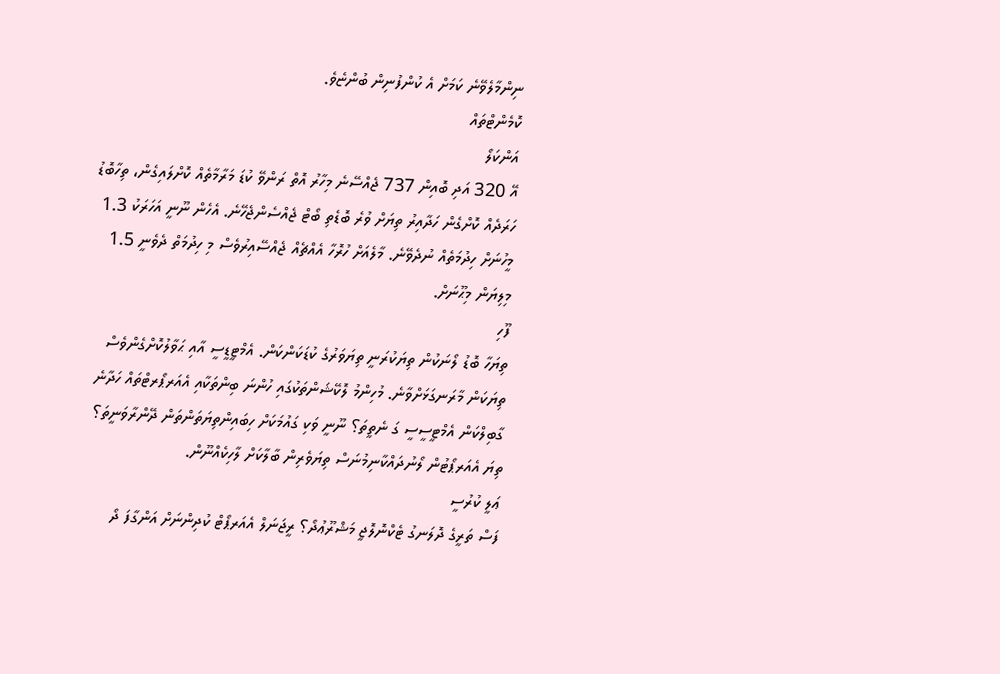ނިންމާލެވޭނެ ކަމަށް އެ ކުންފުނިން ބުންޏެވެ.
ކޮމެންޓްތައް
އަންކަލޯ
އޭ 320 އަދި ބޮއިން 737 ޖެއްސޭނެ މިހާރު އޮތް ރަންވޭ ކުޑަ މަރާމާތެއް ކޮށްލައިގެން، ތިހާބޮޑު ހަރަދެއް ކޮށްގެން ހަދާއިރު ތިޔަށް ވުރެ ބޮޑެތި ބޯޓް ޖެއްސެންޖެހޭނެ. އެހެން ނޫނީ އަހަރަކު 1.3 މީހުނަށް ހިދުމަތެއް ނުދެވޭނެ. މާލެއަށް ހުރޮހާ އެއްޗެއް ޖެއްސޭއިރުވެސް މި ހިދުމަތް ދެވެނީ 1.5 މިލިޔަން މިޙޫނަށް.
ފޫހި
ތިޔަހާ ބޮޑު ލޯނަކުން ތިޔަކުރަނީ ތިޔަވަރުގެ ކުޑަކަންކަން. އެމްޓީޑީސީ އާއި ޙަވާލުކޮށްގެންވެސް ތިޔަކަން މާރަނގަޅަށްވާނެ. މުހިންމު ލޮކޭޝަންތަކުގައި ހުންނަ ބިންތަކާއި އެއަރޕޯރޓްތައް ހަދާނެ ގާބިލްކަން އެމްޓީސީސީ ގަ ނެތީތަ؟ ނޫނީ ވަކި ގައުމަކަށް ހިބައިންތިޔަތަންތަން ދޭންރާވަނީތަ؟ ތިޔަ އެއަރޕޯޓުން ލޯނުދައްކާނިމުނަސް ތިޔަވެރިން ބާލާކަށް ލާހިކެއްނޫން.
ޢަލީ ކުރުސީ
ފަސް ތަރީގެ ދޮލަނގު ޓެކްނޮލޮޖީ މަޝްރޫޢުދޯ؟ ރީޖަނަލް އެއަރޕޯޓް ކުދިންނަށް އަންގާފަ ދޯ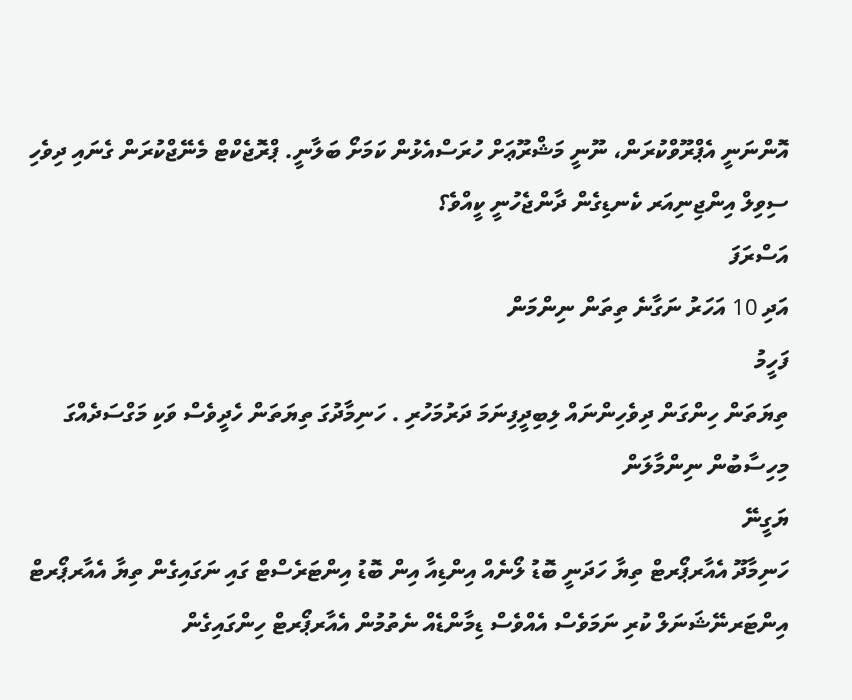އޮންނަނީ އެޕްރޫވްކުރަން، ނޫނީ މަޝްރޫޢަށް ހުރަސްއެޅުން ކަމަށޯ ބަލާނީ. ޕްރޮޖެކްޓް މެނޭޖްކުރަން ގެނައި ދިވެހި ސިވިލް އިންޖިނިއަރ ކެނޑިގެން ދާންޖެހުނީ ކީއްވެ؟
އަސްރަފަ
އަދި 10 އަހަރު ނަގާނެ ތިތަން ނިންމަން
ފަހީމު
ތިޔަތަން ހިންގަން ދިވެހިންނައް ލިބިދީފިނަމަ ދަރުމަހުރި . ހަނިމާދުގަ ތިޔަތަން ހެދީވެސް ވަކި މަގްސަދެއްގަ މިހިސާބުން ނިންމާލަން
ޔަގީނޭ
ހަނިމާދޫ އެއާރޕޯރޓް ތިޔާ ހަދަނީ ބޮޑު ލޯނެއް އިންޑިއާ އިން ބޮޑު އިންޓަރެސްޓް ގައި ނަގައިގެން ތިޔާ އެއާރޕޯރޓް އިންޓަރނޭޝަނަލް ކުރި ނަމަވެސް އެއްވެސް ޑިމާންޑެއް ނެތުމުން އެއާރޕޯރޓް ހިންގައިގެން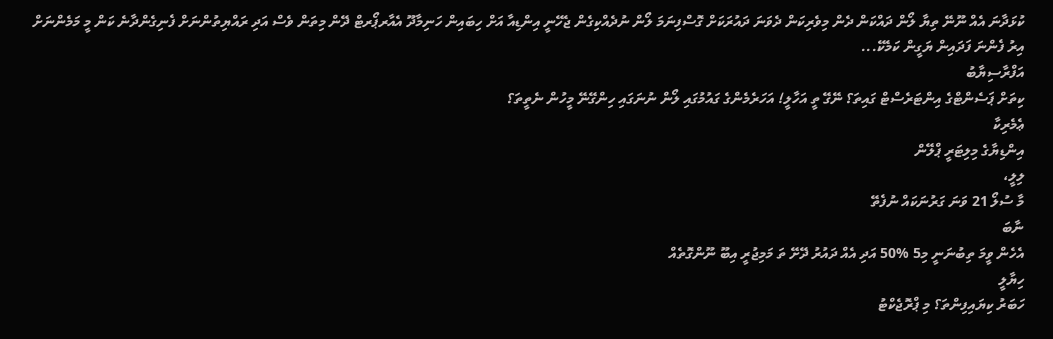ކުޅަދާނަ އެއް ނޫނޭ ތިޔާ ލޯން ދައްކަން ދެން މިވެރިކަން ދެވަނަ ދައުރަކަށް ގޮސްފިނަމަ ލޯން ނުދެއްކިގެން ޖެހޭނީ އިންޑިއާ އަށް ހިބައިން ހަނިމާދޫ އެއާރޕޯރޓް ދޭން މިތަން ވެސް އަދި ރައްޔިތުންނަށް ފެނިގެންދާނެ ކަން މީ މަމެންނަށް އިރު ފެންނަ ފަދައިން ޔަގީން ކަމެކޭ...
އަފްރާސިޔާބު
ކިތަށް ޕަސެންޓްގެ އިންޓަރެސްޓް ގައިތަ؟ ނޭގޭ ތީ އަހާލީ! އަހަރެމެންގެ ގައުމުގައި ލޯން ނުނަގައި ހިންގޭނޭ މީހުން ނެތީތަ؟
ޢެމެރިކާ
އިންޑިޔާގެ މިލިޓަރީ ޕްލޭން
ލިލީ،
މާ ސުލޯ 21 ވަނަ ގަރުނަކައް ނުފެތޭ
ނާބަ
އެހެން ވީމަ ތިބުނަނީ މި5 %50 އަދި އެއް ދައުރު ދޭށޭ ތަ މަމިޖުރީ އިބޫ ނޫންގޮތެއް
ހިޔާލީ
ހަބަރު ކިޔައިފިންތަ؟ މި ޕްރޮޖެކްޓު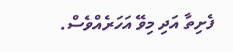ފެށިތާ އަދި މިވޭ އަހަރެއްވެސް.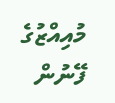މުއިއްޒުގެ ފޭނުން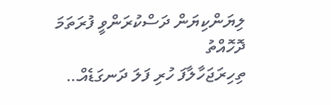ލިޔަންކިޔަން ދަސްކުރަންވީ ފުރަތަމަ
ދޮހޮއްތު
ތިހިރަޖަހާލާފަ ހުރި ފަލަ ދަނގަޑެއް…